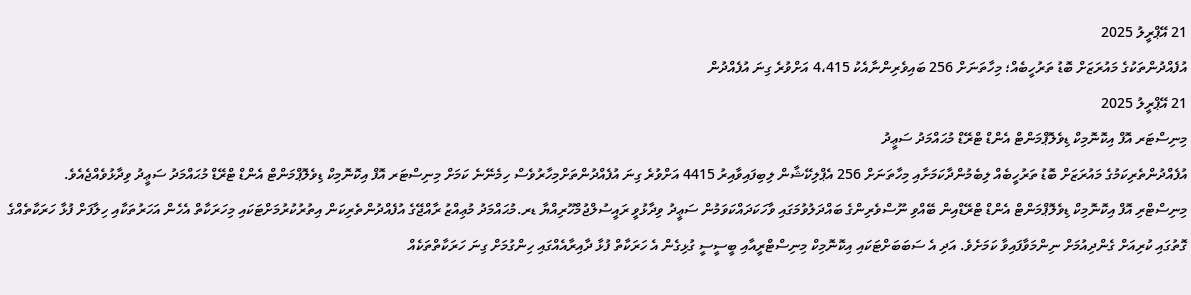21 އޭޕްރީލު 2025
އުފެއްދުންތަކުގެ މައުރަޒަށް ބޮޑު ތަރުހީބެއް؛ މިހާތަނަށް 256 ބައިވެރިންނާއެކު 4،415 އަށްވުރެ ގިނަ އުފެއްދުން
21 އޭޕްރީލު 2025
މިނިސްޓަރ އޮފް އިކޮނޮމިކް ޑިވެލޮޕްމަންޓް އެންޑް ޓްރޭޑް މުޙައްމަދު ސަޢީދު
އުފެއްދުންތެރިކަމުގެ މައުރަޒަށް ބޮޑު ތަރުހީބެއް ލިބެމުންދާކަމަށާއި މިހާތަނަށް 256 އެޕްލިކޭޝާން ލިބިފައިވާއިރު 4415 އަށްވުރެ ގިނަ އުފެއްދުންތަށްމިހާރުވެސް ހިމެނޭނެ ކަމަށް މިނިސްޓަރ އޮފް އިކޮނޮމިކް ޑިވެލޮޕްމަންޓް އެންޑް ޓްރޭޑް މުޙައްމަދު ސަޢީދު ވިދާޅުވެއްޖެއެވެ.
މިނިސްޓްރި އޮފް އިކޮނޮމިކް ޑިވެލޮޕްމަންޓް އެންޑް ޓްރޭޑްއިން ބޭއްވި ނޫސްވެރިންގެ ބައްދަލުވުމަގައި ވާހަކަދައްކަވަމުން ސަޢީދު ވިދާޅުވީ ރައީސުލްޖުމްހޫރިއްޔާ ޑރ.މުޙައްމަދު މުޢިއްޒު ރާއްޖޭގެ އުފެއްދުންތެރިކަން އިތުރުކުރުމަށްޓަކައި މިހަރަކާތް އެހެން އަހަރުތަކާއި ހިލާފަށް ފުޅާ ހަރަކާތެއްގެ ގޮތުގައި ކުރިއަށް ގެންދިއުމަށް ނިންމަވާފައިވާ ކަމަށެވެ. އަދި އެ ސަބަބަށްޓަކައި އިކޮނޮމިކް މިނިސްޓްރީއާއި ބީސީސީ ގުޅިގެން އެ ހަރަކާތް ފުޅާ ދާއިރާއެއްގައި ހިންގުމަށް ގިނަ ހަރަކާތްތަކެއް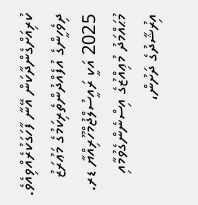ކުރިއަށްގެންދާކަން އޭނާ ފާހަގަކުރެއްވިއެވެ.
ދިވެހީންގެ އުފެއްދުންތެރިކަމުގެ މަޢުރަޒު 2025 އަކީ ރައީސުލްޖުމްހޫރިއްޔާ ޑރ. މުޙައްމަދު މުޢިއްޒުގެ އިސްނެންގެވުމާއި އިރުޝާދުގެ ދަށުން،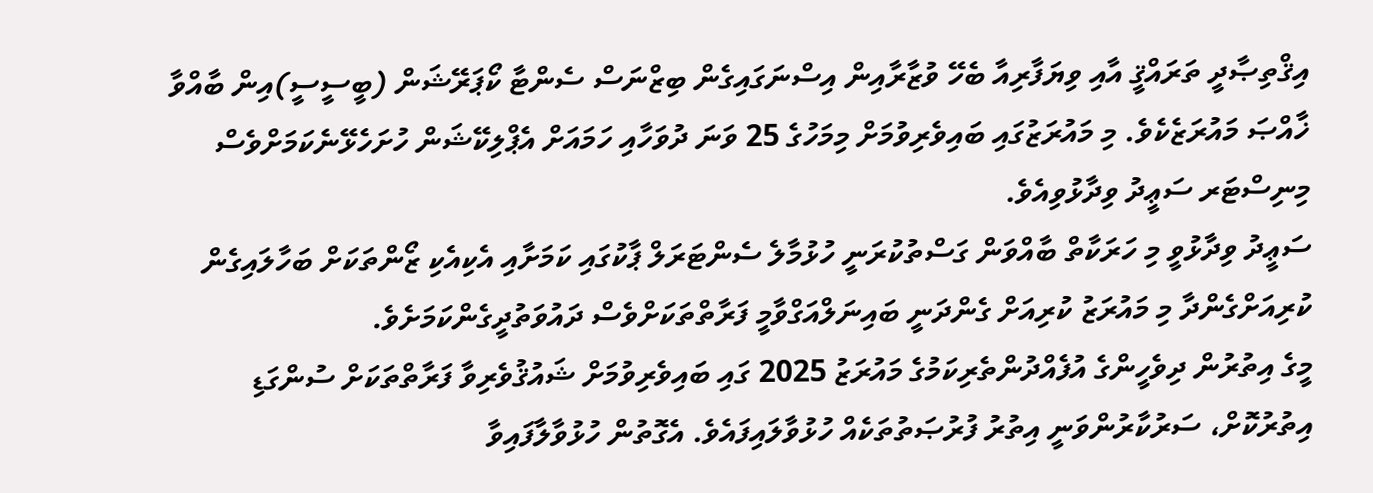އިޤްތިޞާދީ ތަރައްޤީ އާއި ވިޔަފާރިއާ ބެހޭ ވުޒާރާއިން އިސްނަގައިގެން ބިޒްނަސް ސެންޓާ ކޯޕަރޭޝަން (ބީސީސީ)އިން ބާއްވާ ޚާއްޞަ މައުރަޒެކެވެ. މި މައުރަޒުގައި ބައިވެރިވުމަށް މިމަހުގެ 25 ވަނަ ދުވަހާއި ހަމައަށް އެޕްލިކޭޝަން ހުށަހެޅޭނެކަމަށްވެސް މިނިސްޓަރ ސަޢީދު ވިދާޅުވިއެވެ.
ސަޢީދު ވިދާޅުވީ މި ހަރަކާތް ބާއްވަން ގަސްތުކުރަނީ ހުޅުމާލެ ސެންޓަރަލް ޕާކުގައި ކަމަށާއި އެކިއެކި ޒޯންތަކަށް ބަހާލައިގެން ކުރިއަށްގެންދާ މި މައުރަޒު ކުރިއަށް ގެންދަނީ ބައިނަލްއަގްވާމީ ފަރާތްތަކަށްވެސް ދައުވަތުދީގެންކަމަށެވެ.
މީގެ އިތުރުން ދިވެހީންގެ އުފެއްދުންތެރިކަމުގެ މައުރަޒު 2025 ގައި ބައިވެރިވުމަށް ޝައުޤުވެރިވާ ފަރާތްތަކަށް ސުންގަޑި އިތުރުކޮށް، ސަރުކާރުންވަނީ އިތުރު ފުރުޞަތުތަކެއް ހުޅުވާލައިފައެވެ. އެގޮތުން ހުޅުވާލާފައިވާ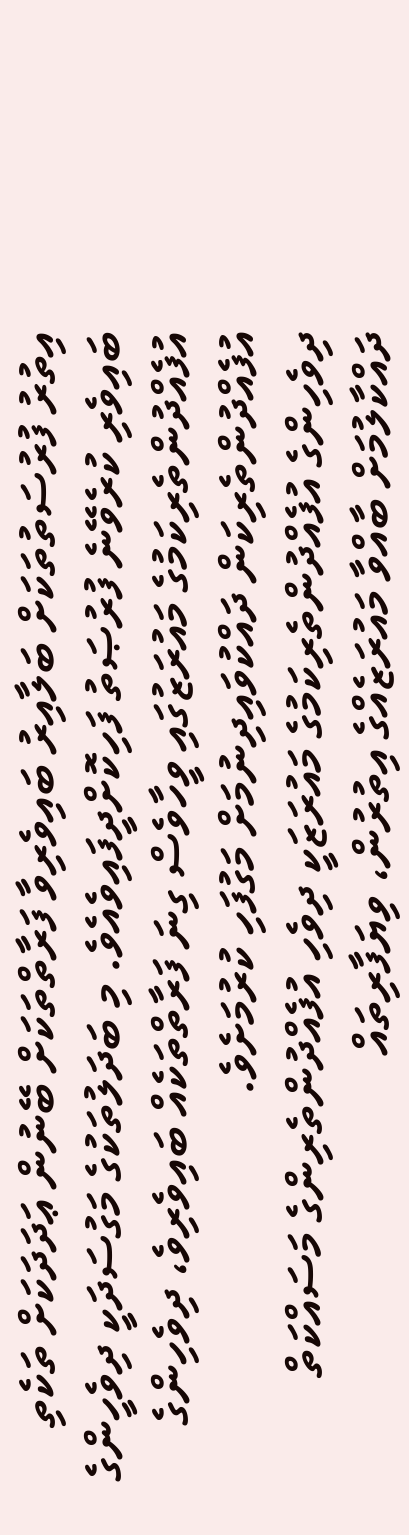އިތުރު ފުރުސަތުތަކަށް ބަލާއިރު ބައިވެރިވާ ފަރާތްތަކަށް ބޭނުން ޢަދަދަކަށް ތަކެތި ބައިވެރި ކުރެވޭނެ ފުރުޞަތު ފަހިކޮށްދީފައިވެއެވެ. މި ބަދަލުތަކުގެ މަގުސަދަކީ ދިވެހީންގެ އުފެއްދުންތެރިކަމުގެ މައުރަޒުގައި ވީހާވެސް ގިނަ ފަރާތްތަކެއް ބައިވެރިވެ، ދިވެހިންގެ އުފެއްދުންތެރިކަން ދައްކުވައިދިނުމަށް މަގުފަހި ކުރުމަށެވެ.
ދިވެހިންގެ އުފެއްދުންތެރިކަމުގެ މައުރަޒަކީ ދިވެހި އުފެއްދުންތެރިންގެ މަސައްކަތް ދައްކާލުމަށް ބާއްވާ މައުރަޒެއްގެ އިތުރުން، ވިޔަފާރިތައް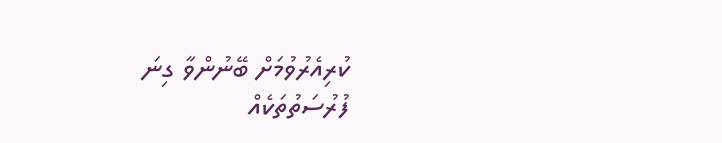ކުރިއެރުވުމަށް ބޭނުންވާ ގިނަ ފުރުސަތުތަކެއް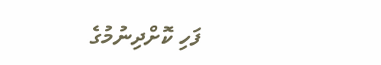ފަހި ކޮށްދިނުމުގެ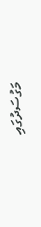މަގުސަދުގައި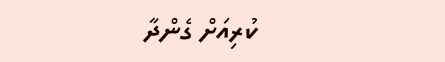ކުރިއަށް ގެންދާ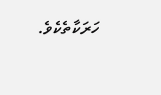ހަރަކާތެކެވެ.